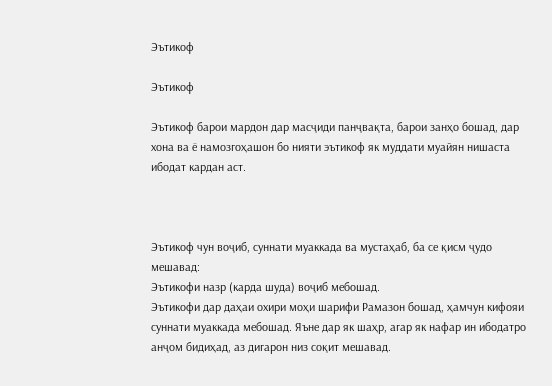Эътикоф

Эътикоф

Эътикоф барои мардон дар масҷиди панҷвақта, барои занҳо бошад, дар хона ва ё намозгоҳашон бо нияти эътикоф як муддати муайян нишаста ибодат кардан аст.



Эътикоф чун воҷиб, суннати муаккада ва мустаҳаб, ба се қисм ҷудо мешавад:
Эътикофи назр (карда шуда) воҷиб мебошад.
Эътикофи дар даҳаи охири моҳи шарифи Рамазон бошад, ҳамчун кифояи суннати муаккада мебошад. Яъне дар як шаҳр, агар як нафар ин ибодатро анҷом бидиҳад, аз дигарон низ соқит мешавад.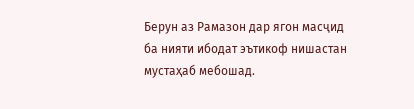Берун аз Рамазон дар ягон масҷид ба нияти ибодат эътикоф нишастан мустаҳаб мебошад.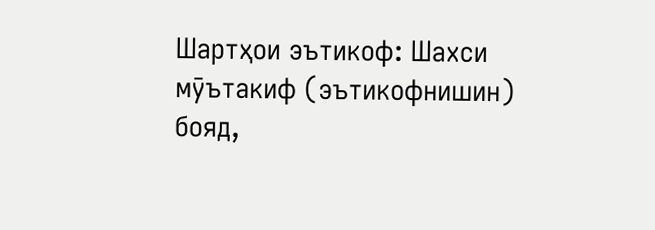Шартҳои эътикоф: Шахси мӯътакиф (эътикофнишин) бояд,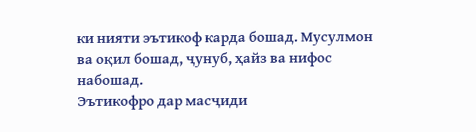ки нияти эътикоф карда бошад. Мусулмон ва оқил бошад, ҷунуб, ҳайз ва нифос набошад.
Эътикофро дар масҷиди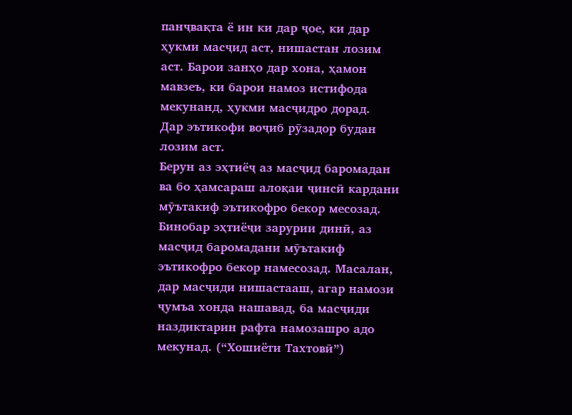панҷвақта ё ин ки дар ҷое, ки дар ҳукми масҷид аст, нишастан лозим аст. Барои занҳо дар хона, ҳамон мавзеъ, ки барои намоз истифода мекунанд, ҳукми масҷидро дорад.
Дар эътикофи воҷиб рӯзадор будан лозим аст.
Берун аз эҳтиёҷ аз масҷид баромадан ва бо ҳамсараш алоқаи ҷинсӣ кардани мӯътакиф эътикофро бекор месозад.
Бинобар эҳтиёҷи зарурии динӣ, аз масҷид баромадани мӯътакиф эътикофро бекор намесозад. Масалан, дар масҷиди нишастааш, агар намози ҷумъа хонда нашавад, ба масҷиди наздиктарин рафта намозашро адо мекунад. (“Хошиёти Тахтовӣ”)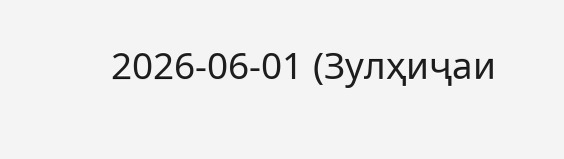2026-06-01 (Зулҳиҷаи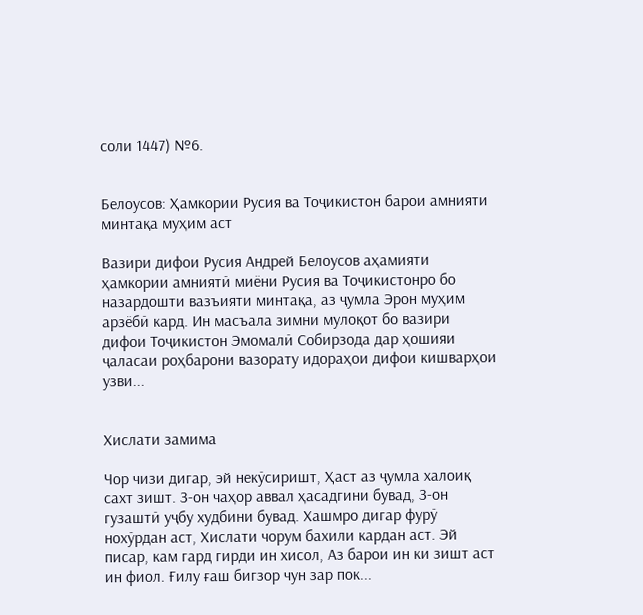соли 1447) №6.


Белоусов: Ҳамкории Русия ва Тоҷикистон барои амнияти минтақа муҳим аст

Вазири дифои Русия Андрей Белоусов аҳамияти ҳамкории амниятӣ миёни Русия ва Тоҷикистонро бо назардошти вазъияти минтақа, аз ҷумла Эрон муҳим арзёбӣ кард. Ин масъала зимни мулоқот бо вазири дифои Тоҷикистон Эмомалӣ Собирзода дар ҳошияи ҷаласаи роҳбарони вазорату идораҳои дифои кишварҳои узви...


Хислати замима

Чор чизи дигар, эй некӯсиришт, Ҳаст аз ҷумла халоиқ сахт зишт. З-он чаҳор аввал ҳасадгини бувад, З-он гузаштӣ уҷбу худбини бувад. Хашмро дигар фурӯ нохӯрдан аст, Хислати чорум бахили кардан аст. Эй писар, кам гард гирди ин хисол, Аз барои ин ки зишт аст ин фиол. Ғилу ғаш бигзор чун зар пок...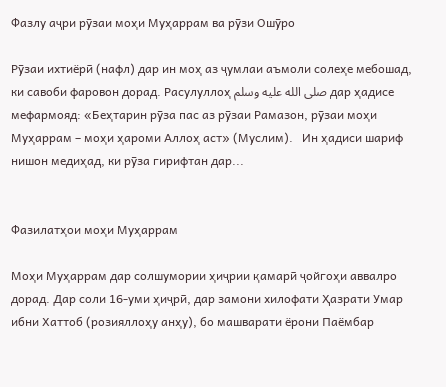Фазлу аҷри рӯзаи моҳи Муҳаррам ва рӯзи Ошӯро

Рӯзаи ихтиёрӣ (нафл) дар ин моҳ аз ҷумлаи аъмоли солеҳе мебошад, ки савоби фаровон дорад. Расулуллоҳ صلى الله عليه وسلم дар ҳадисе мефармояд: «Беҳтарин рӯза пас аз рӯзаи Рамазон, рӯзаи моҳи Муҳаррам – моҳи ҳароми Аллоҳ аст» (Муслим).   Ин ҳадиси шариф нишон медиҳад, ки рӯза гирифтан дар...


Фазилатҳои моҳи Муҳаррам

Моҳи Муҳаррам дар солшумории ҳиҷрии қамарӣ ҷойгоҳи аввалро дорад. Дар соли 16-уми ҳиҷрӣ, дар замони хилофати Ҳазрати Умар ибни Хаттоб (розияллоҳу анҳу), бо машварати ёрони Паёмбар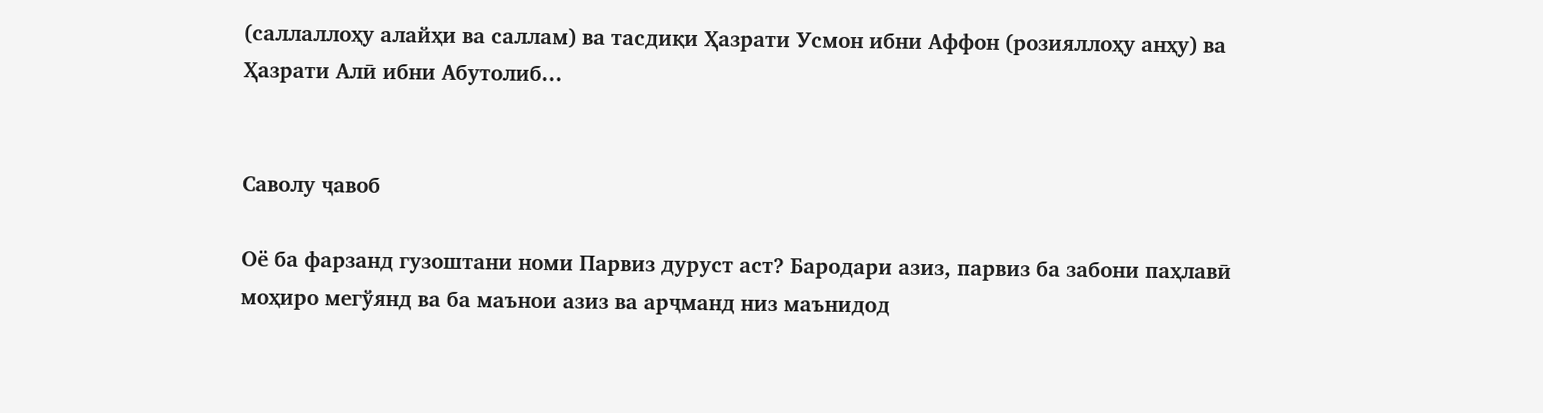(саллаллоҳу алайҳи ва саллам) ва тасдиқи Ҳазрати Усмон ибни Аффон (розияллоҳу анҳу) ва Ҳазрати Алӣ ибни Абутолиб...


Саволу ҷавоб

Оё ба фарзанд гузоштани номи Парвиз дуруст аст? Бародари азиз, парвиз ба забони паҳлавӣ моҳиро мегўянд ва ба маънои азиз ва арҷманд низ маънидод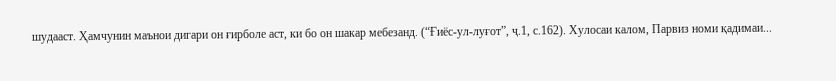шудааст. Ҳамчунин маънои дигари он ғирболе аст, ки бо он шакар мебезанд. (“Ғиёс-ул-луғот”, ҷ.1, с.162). Хулосаи калом, Парвиз номи қадимаи...